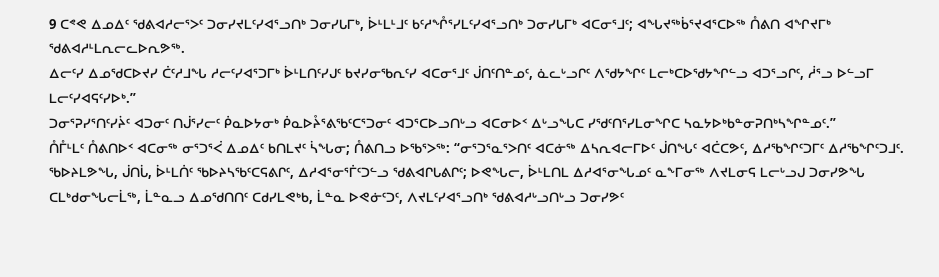9 ᑕᕝᕙ ᐃᓄᐃᑦ ᖁᕕᐊᓱᓕᕐᐳᑦ ᑐᓂᓯᔪᒪᑦᓯᐊᕐᓗᑎᒃ ᑐᓂᓯᒐᒥᒃ, ᐆᒻᒪᒻᒧᑦ ᑲᑦᓱᖎᕐᓯᒪᑦᓯᐊᕐᓗᑎᒃ ᑐᓂᓯᒐᒥᒃ ᐊᑕᓂᕐᒧᑦ; ᐊᖓᔪᖅᑳᕐᔪᐊᕐᑕᐅᖅ ᑍᕕᑎ ᐊᖏᔪᒥᒃ ᖁᕕᐊᓱᒻᒪᕆᓕᓚᐅᕆᕗᖅ.
ᐃᓕᑦᓯ ᐃᓄᖁᑕᐅᔪᓯ ᑖᑦᓱᒧᖓ ᓱᓕᑦᓯᐊᕐᑐᒥᒃ ᐆᒻᒪᑎᑦᓯᒍᑦ ᑲᔪᓯᓂᖃᕆᑦᓯ ᐊᑕᓂᕐᒧᑦ ᒎᑎᑦᑎᓐᓄᑦ, ᓈᓚᒡᓗᒋᑦ ᐱᖁᔭᖏᑦ ᒪᓕᒃᑕᐅᖁᔭᖏᓪᓗ ᐊᑐᕐᓗᒋᑦ, ᓲᕐᓗ ᐅᓪᓗᒥ ᒪᓕᑦᓯᐊᕋᑦᓯᐅᒃ.”
ᑐᓂᕐᕈᓯᕐᑎᑦᓯᔩᑦ ᐊᑐᓂᑦ ᑎᒎᕐᓯᓕᑦ ᑮᓇᐅᔭᓂᒃ ᑮᓇᐅᔧᕐᕕᖃᑦᑕᕐᑐᓂᑦ ᐊᑐᕐᑕᐅᓗᑎᒡᓗ ᐊᑕᓂᐅᑉ ᐃᒡᓗᖓᑕ ᓯᖁᑦᑎᕐᓯᒪᓂᖏᑕ ᓴᓇᔭᐅᒃᑲᓐᓂᕈᑎᒃᓴᖏᓐᓄᑦ.”
ᑍᒤᒻᒪᑦ ᑍᕕᑎᐅᑉ ᐊᑕᓂᖅ ᓂᕐᑐᕐᐹ ᐃᓄᐃᑦ ᑲᑎᒪᔪᑦ ᓵᖓᓂ; ᑍᕕᑎᓗ ᐅᖃᕐᐳᖅ: “ᓂᕐᑐᕐᓇᕐᐳᑎᑦ ᐊᑕᓃᖅ ᐃᓴᕆᐊᓕᒥᐅᑦ ᒎᑎᖓᑦ ᐊᑖᑕᕗᑦ, ᐃᓱᖃᖏᑦᑐᒥᑦ ᐃᓱᖃᖏᑦᑐᒧᑦ.
ᖃᐅᔨᒪᕗᖓ, ᒎᑎᒑ, ᐆᒻᒪᑏᑦ ᖃᐅᔨᓴᖃᑦᑕᕋᕕᒋᑦ, ᐃᓱᐊᕐᓂᕐᒦᑦᑐᓪᓗ ᖁᕕᐊᒋᒐᕕᒋᑦ; ᐅᕙᖓᓕ, ᐆᒻᒪᑎᒪ ᐃᓱᐊᕐᓂᖓᓄᑦ ᓇᖕᒥᓂᖅ ᐱᔪᒪᓂᕋ ᒪᓕᒡᓗᒍ ᑐᓂᓯᕗᖓ ᑕᒪᒃᑯᓂᖓᓕᒫᖅ, ᒫᓐᓇᓗ ᐃᓄᖁᑎᑎᑦ ᑕᑯᓯᒪᕙᒃᑲ, ᒫᓐᓇ ᐅᕙᓃᑦᑐᑦ, ᐱᔪᒪᑦᓯᐊᕐᓗᑎᒃ ᖁᕕᐊᓱᒡᓗᑎᒡᓗ ᑐᓂᓯᕗᑦ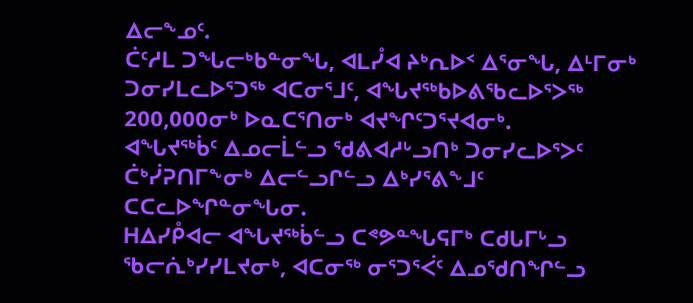ᐃᓕᖕᓄᑦ.
ᑖᑦᓱᒪ ᑐᖓᓕᒃᑲᓐᓂᖓ, ᐊᒪᓮᐊ ᔨᒃᕆᐅᑉ ᐃᕐᓂᖓ, ᐃᒻᒥᓂᒃ ᑐᓂᓯᒪᓚᐅᕐᑐᖅ ᐊᑕᓂᕐᒧᑦ, ᐊᖓᔪᖅᑲᐅᕕᖃᓚᐅᕐᐳᖅ 200,000ᓂᒃ ᐅᓇᑕᕐᑎᓂᒃ ᐊᔪᖏᑦᑐᕐᔪᐊᓂᒃ.
ᐊᖓᔪᖅᑳᑦ ᐃᓄᓕᒫᓪᓗ ᖁᕕᐊᓱᒡᓗᑎᒃ ᑐᓂᓯᓚᐅᕐᐳᑦ ᑖᒃᓰᕈᑎᒥᖕᓂᒃ ᐃᓕᓪᓗᒋᓪᓗ ᐃᒃᓯᕐᕕᖕᒧᑦ ᑕᑕᓚᐅᖏᓐᓂᖓᓂ.
ᕼᐃᓯᑬᐊᓕ ᐊᖓᔪᖅᑳᓪᓗ ᑕᕝᕗᓐᖓᕋᒥᒃ ᑕᑯᒐᒥᒡᓗ ᖃᓕᕇᒃᓯᓯᒪᔪᓂᒃ, ᐊᑕᓂᖅ ᓂᕐᑐᕐᐹᑦ ᐃᓄᖁᑎᖏᓪᓗ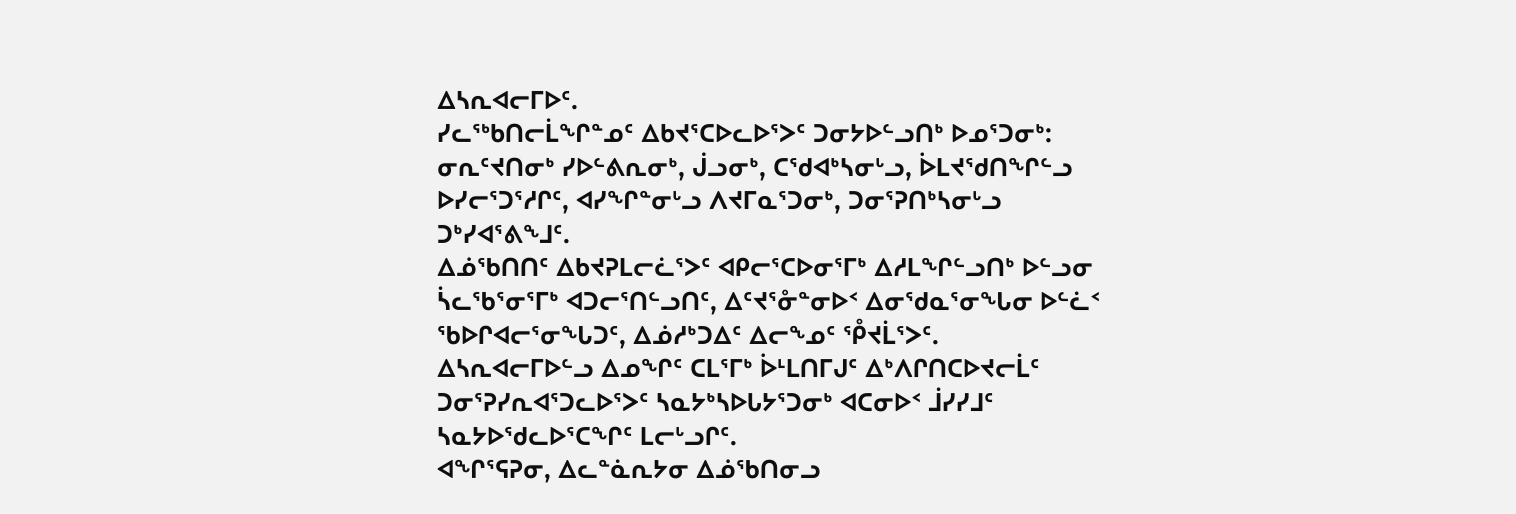ᐃᓴᕆᐊᓕᒥᐅᑦ.
ᓯᓚᖅᑲᑎᓕᒫᖏᓐᓄᑦ ᐃᑲᔪᕐᑕᐅᓚᐅᕐᐳᑦ ᑐᓂᔭᐅᓪᓗᑎᒃ ᐅᓄᕐᑐᓂᒃ: ᓂᕆᑦᔪᑎᓂᒃ ᓯᐅᓪᕕᕆᓂᒃ, ᒎᓗᓂᒃ, ᑕᖁᐊᒃᓴᓂᒡᓗ, ᐆᒪᔪᖁᑎᖏᓪᓗ ᐅᓯᓕᕐᑐᕐᓱᒋᑦ, ᐊᓯᖏᓐᓂᒡᓗ ᐱᔪᒥᓇᕐᑐᓂᒃ, ᑐᓂᕐᕈᑎᒃᓴᓂᒡᓗ ᑐᒃᓯᐊᕐᕕᖕᒧᑦ.
ᐃᓅᖃᑎᑎᑦ ᐃᑲᔪᕈᒪᓕᓛᕐᐳᑦ ᐊᑭᓕᕐᑕᐅᓂᕐᒥᒃ ᐃᓱᒪᖏᓪᓗᑎᒃ ᐅᓪᓗᓂ ᓵᓚᖃᕐᓂᕐᒥᒃ ᐊᑐᓕᕐᑎᓪᓗᑎᑦ, ᐃᑦᔪᕐᓁᓐᓂᐅᑉ ᐃᓂᖁᓇᕐᓂᖓᓂ ᐅᓪᓛᑉ ᖃᐅᒋᐊᓕᕐᓂᖓᑐᑦ, ᐃᓅᓱᒃᑐᐃᑦ ᐃᓕᖕᓄᑦ ᕾᔪᒫᕐᐳᑦ.
ᐃᓴᕆᐊᓕᒥᐅᓪᓗ ᐃᓄᖏᑦ ᑕᒪᕐᒥᒃ ᐆᒻᒪᑎᒥᒍᑦ ᐃᒃᐱᒋᑎᑕᐅᔪᓕᒫᑦ ᑐᓂᕐᕈᓯᕆᐊᕐᑐᓚᐅᕐᐳᑦ ᓴᓇᔭᒃᓴᐅᒐᔭᕐᑐᓂᒃ ᐊᑕᓂᐅᑉ ᒨᓯᓯᒧᑦ ᓴᓇᔭᐅᖁᓚᐅᕐᑕᖏᑦ ᒪᓕᒡᓗᒋᑦ.
ᐊᖏᕐᕋᕈᓂ, ᐃᓚᓐᓈᕆᔭᓂ ᐃᓅᖃᑎᓂᓗ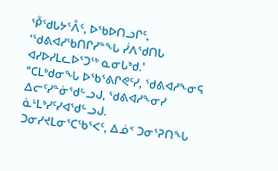ᕾᖁᒐᔭᕐᐰᑦ, ᐅᖃᐅᑎᓗᒋᑦ, ‘ᖁᕕᐊᓱᖃᑎᒋᓯᓐᖓ ᓰᐱᖁᑎᒐ ᐊᓯᐅᓯᒪᓚᐅᕐᑐᖅ ᓇᓂᒐᒃᑯ.’
“ᑕᒪᒃᑯᓂᖓ ᐅᖃᕐᕕᒋᕙᑦᓯ, ᖁᕕᐊᓱᖕᓂᕋ ᐃᓕᑦᓯᓐᓃᖁᓪᓗᒍ, ᖁᕕᐊᓱᖕᓂᓯ ᓈᒻᒪᒃᓯᑦᓯᐊᖁᓪᓗᒍ.
ᑐᓂᓯᔪᒪᓂᕐᑕᖃᕐᐸᑦ, ᐃᓅᑉ ᑐᓂᕐᕈᑎᖓ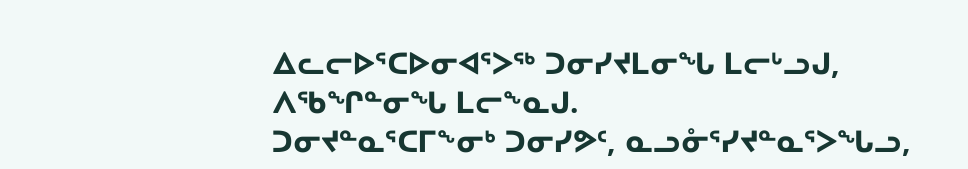ᐃᓚᓕᐅᕐᑕᐅᓂᐊᕐᐳᖅ ᑐᓂᓯᔪᒪᓂᖓ ᒪᓕᒡᓗᒍ, ᐱᖃᖏᓐᓂᖓ ᒪᓕᖕᓇᒍ.
ᑐᓂᔪᓐᓇᕐᑕᒥᖕᓂᒃ ᑐᓂᓯᕗᑦ, ᓇᓗᓁᕐᓯᔪᓐᓇᕐᐳᖓᓗ,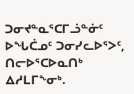ᑐᓂᔪᓐᓇᕐᑕᒥᓘᓐᓃᑦ ᐅᖓᑖᓄᑦ ᑐᓂᓯᓚᐅᕐᐳᑦ, ᑎᓕᐅᕐᑕᐅᓇᑎᒃ ᐃᓱᒪᒥᖕᓂᒃ.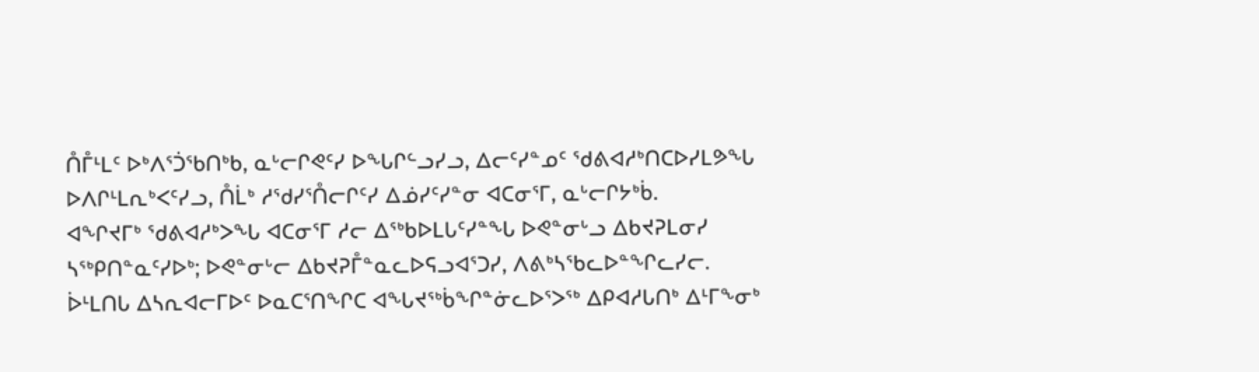ᑍᒤᒻᒪᑦ ᐅᒃᐱᕐᑑᖃᑎᒃᑲ, ᓇᒡᓕᒋᕙᑦᓯ ᐅᖓᒋᓪᓗᓯᓗ, ᐃᓕᑦᓯᓐᓄᑦ ᖁᕕᐊᓱᒃᑎᑕᐅᓯᒪᕗᖓ ᐅᐱᒋᒻᒪᕆᒃᐸᑦᓯᓗ, ᑍᒫᒃ ᓱᖁᓯᕐᑍᓕᒋᑦᓯ ᐃᓅᓯᑦᓯᓐᓂ ᐊᑕᓂᕐᒥ, ᓇᒡᓕᒋᔭᒃᑳ.
ᐊᖏᔪᒥᒃ ᖁᕕᐊᓱᒃᐳᖓ ᐊᑕᓂᕐᒥ ᓱᓕ ᐃᖅᑲᐅᒪᒐᑦᓯᓐᖓ ᐅᕙᓐᓂᒡᓗ ᐃᑲᔪᕈᒪᓂᓯ ᓴᖅᑭᑎᓐᓇᑦᓯᐅᒃ; ᐅᕙᓐᓂᒡᓕ ᐃᑲᔪᕈᒤᓐᓇᓚᐅᕋᓗᐊᕐᑐᓯ, ᐱᕕᒃᓴᖃᓚᐅᓐᖏᓚᓯᓕ.
ᐆᒻᒪᑎᒐ ᐃᓴᕆᐊᓕᒥᐅᑦ ᐅᓇᑕᕐᑎᖏᑕ ᐊᖓᔪᖅᑳᖏᓐᓃᓚᐅᕐᐳᖅ ᐃᑭᐊᓱᒐᑎᒃ ᐃᒻᒥᖕᓂᒃ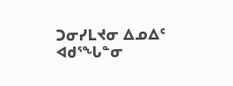ᑐᓂᓯᒪᔪᓂ ᐃᓄᐃᑦ ᐊᑯᕐᖓᓐᓂ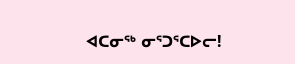ᐊᑕᓂᖅ ᓂᕐᑐᕐᑕᐅᓕ!